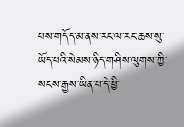པས་གདོད་མ་ནས་རང་ལ་རང་ཆས་སུ་ཡོད་པའི་སེམས་ཉིད་གཤིས་ལུགས་ཀྱི་སངས་རྒྱས་ཡིན་པ་དེ་ཕྱི་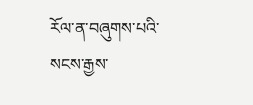རོལ་ན་བཞུགས་པའི་སངས་རྒྱས་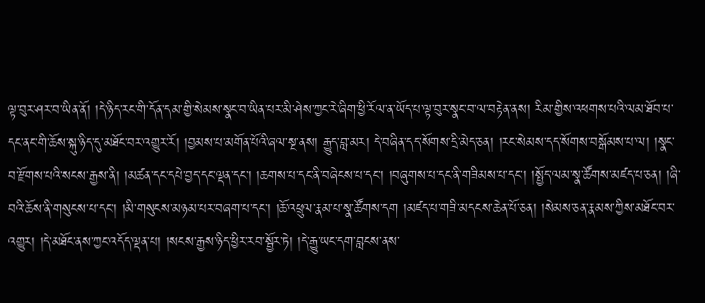ལྟ་བུར་ཤར་བ་ཡིན་ནོ། །དེ་ཉིད་རང་གི་དོན་དམ་གྱི་སེམས་སྣང་བ་ཡིན་པར་མི་ཤེས་ཀྱང་རེ་ཞིག་ཕྱི་རོལ་ན་ཡོད་པ་ལྟ་བུར་སྣང་བ་ལ་བརྟེན་ནས། རིམ་གྱིས་འཕགས་པའི་ལམ་ཐོབ་པ་དང་ནང་གི་ཆོས་སྐུ་ཉིད་དུ་མཐོང་བར་འགྱུར་རོ། །བྱམས་པ་མགོན་པོའི་ཞལ་སྔ་ནས། རྒྱུད་བླ་མར། དེ་བཞིན་དད་སོགས་དྲི་མེད་ཅན། །རང་སེམས་དད་སོགས་བསྒོམས་པ་ལ། །སྣང་བ་རྫོགས་པའི་སངས་རྒྱས་ནི། །མཚན་དང་དཔེ་བྱད་དང་ལྡན་དང་། །ཆགས་པ་དང་ནི་བཞེངས་པ་དང་། །བཞུགས་པ་དང་ནི་གཟིམས་པ་དང་། །སྤྱོད་ལམ་སྣ་ཚོགས་མཛད་པ་ཅན། །ཞི་བའི་ཆོས་ནི་གསུངས་པ་དང་། །མི་གསུངས་མཉམ་པར་བཞག་པ་དང་། །ཆོ་འཕྲུལ་རྣམ་པ་སྣ་ཚོགས་དག །མཛད་པ་གཟི་མདངས་ཆེན་པོ་ཅན། །སེམས་ཅན་རྣམས་ཀྱིས་མཐོང་བར་འགྱུར། །དེ་མཐོང་ནས་ཀྱང་འདོད་ལྡན་པ། །སངས་རྒྱས་ཉིད་ཕྱིར་རབ་སྦྱོར་ཏེ། །དེ་རྒྱུ་ཡང་དག་བླངས་ནས་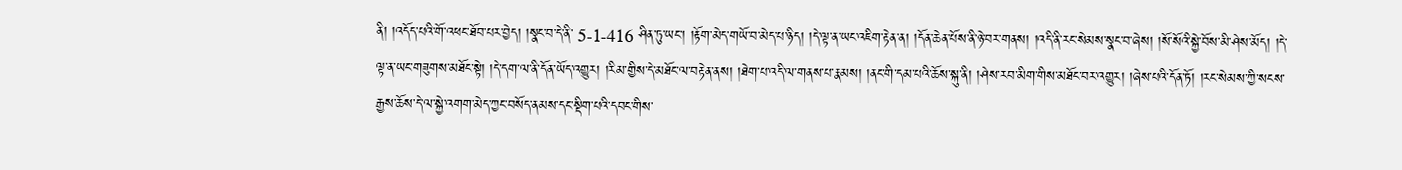ནི། །འདོད་པའི་གོ་འཕང་ཐོབ་པར་བྱེད། །སྣང་བ་དེ་ནི་ 5-1-416 ཤིན་ཏུ་ཡང་། །རྟོག་མེད་གཡོ་བ་མེད་པ་ཉིད། །དེ་ལྟ་ན་ཡང་འཇིག་རྟེན་ན། །དོན་ཆེན་པོས་ནི་ཉེ་བར་གནས། །འདི་ནི་རང་སེམས་སྣང་བ་ཞེས། །སོ་སོའི་སྐྱེ་བོས་མི་ཤེས་མོད། །དེ་ལྟ་ན་ཡང་གཟུགས་མཐོང་སྟེ། །དེ་དག་ལ་ནི་དོན་ཡོད་འགྱུར། །རིམ་གྱིས་དེ་མཐོང་ལ་བརྟེན་ནས། །ཐེག་པ་འདི་ལ་གནས་པ་རྣམས། །ནང་གི་དམ་པའི་ཆོས་སྐུ་ནི། །ཤེས་རབ་མིག་གིས་མཐོང་བར་འགྱུར། །ཞེས་པའི་དོན་ཏོ། །རང་སེམས་ཀྱི་སངས་རྒྱས་ཆོས་དེ་ལ་སྐྱེ་འགག་མེད་ཀྱང་བསོད་ནམས་དང་སྡིག་པའི་དབང་གིས་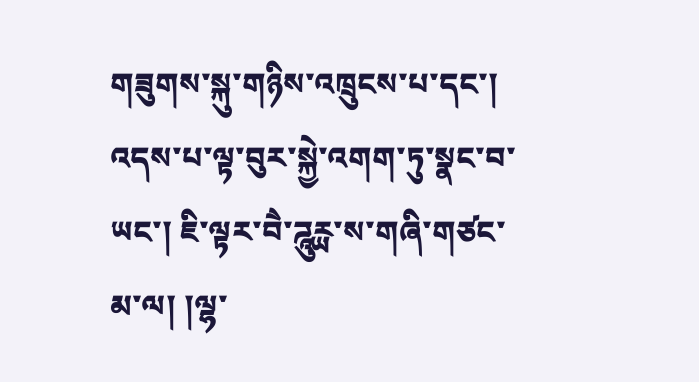གཟུགས་སྐུ་གཉིས་འཁྲུངས་པ་དང་། འདས་པ་ལྟ་བུར་སྐྱེ་འགག་ཏུ་སྣང་བ་ཡང་། ཇི་ལྟར་བཻ་ཌཱུཪྻ་ས་གཞི་གཙང་མ་ལ། །ལྷ་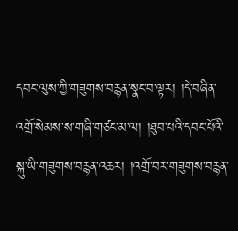དབང་ལུས་ཀྱི་གཟུགས་བརྙན་སྣང་བ་ལྟར། །དེ་བཞིན་འགྲོ་སེམས་ས་གཞི་གཙང་མ་ལ། །ཐུབ་པའི་དབང་པོའི་སྐུ་ཡི་གཟུགས་བརྙན་འཆར། །འགྲོ་བར་གཟུགས་བརྙན་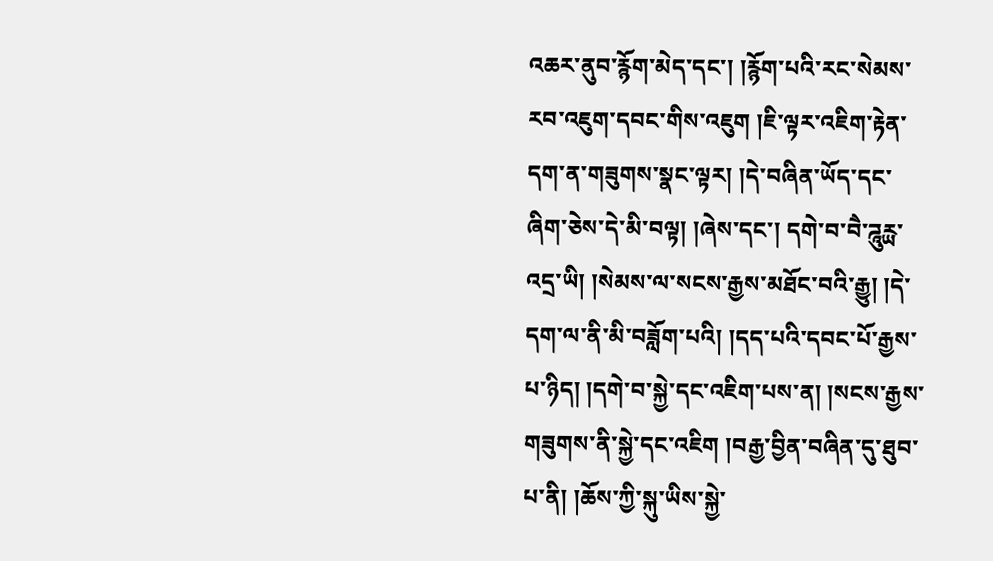འཆར་ནུབ་རྙོག་མེད་དང་། །རྙོག་པའི་རང་སེམས་རབ་འཇུག་དབང་གིས་འཇུག །ཇི་ལྟར་འཇིག་རྟེན་དག་ན་གཟུགས་སྣང་ལྟར། །དེ་བཞིན་ཡོད་དང་ཞིག་ཅེས་དེ་མི་བལྟ། །ཞེས་དང་། དགེ་བ་བཻ་ཌཱུཪྻ་འདྲ་ཡི། །སེམས་ལ་སངས་རྒྱས་མཐོང་བའི་རྒྱུ། །དེ་དག་ལ་ནི་མི་བཟློག་པའི། །དད་པའི་དབང་པོ་རྒྱས་པ་ཉིད། །དགེ་བ་སྐྱེ་དང་འཇིག་པས་ན། །སངས་རྒྱས་གཟུགས་ནི་སྐྱེ་དང་འཇིག །བརྒྱ་བྱིན་བཞིན་དུ་ཐུབ་པ་ནི། །ཆོས་ཀྱི་སྐུ་ཡིས་སྐྱེ་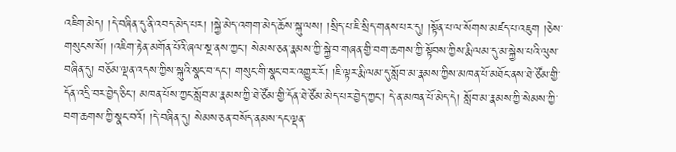འཇིག་མེད། །དེ་བཞིན་དུ་ནི་འབད་མེད་པར། །སྐྱེ་མེད་འགག་མེད་ཆོས་སྐུ་ལས། །སྲིད་པ་ཇི་སྲིད་གནས་པར་དུ། །སྟོན་པ་ལ་སོགས་མཛད་པ་འཇུག །ཅེས་གསུངས་སོ། །འཇིག་རྟེན་མགོན་པོའི་ཞལ་སྔ་ནས་ཀྱང་། སེམས་ཅན་རྣམས་ཀྱི་སྐྱེ་བ་གཞན་གྱི་བག་ཆགས་ཀྱི་སྟོབས་ཀྱིས་རྨི་ལམ་དུ་མ་སྐྱེས་པའི་ལུས་བཞིན་དུ། བཅོམ་ལྡན་འདས་ཀྱིས་སྐུའི་སྣང་བ་དང་། གསུང་གི་སྣང་བར་འགྱུར་རོ། །ཇི་ལྟར་རྨི་ལམ་དུ་སློབ་མ་རྣམས་ཀྱིས་མཁན་པོ་མཐོང་ནས་ཐེ་ཙོམ་གྱི་དོན་འདྲི་བར་བྱེད་ཅིང་། མཁན་པོས་ཀྱང་སློབ་མ་རྣམས་ཀྱི་ཐེ་ཙོམ་གྱི་དོན་ཐེ་ཙོམ་མེད་པར་བྱེད་ཀྱང་། དེ་ན་མཁན་པོ་མེད་དེ། སློབ་མ་རྣམས་ཀྱི་སེམས་ཀྱི་བག་ཆགས་ཀྱི་སྣང་བའོ། །དེ་བཞིན་དུ། སེམས་ཅན་བསོད་ནམས་དང་ལྡན་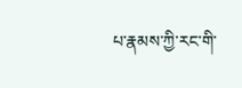པ་རྣམས་ཀྱི་རང་གི་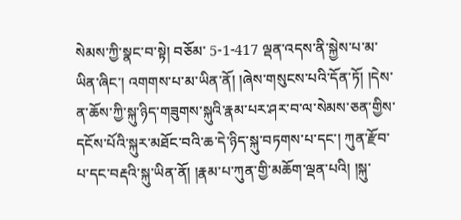སེམས་ཀྱི་སྣང་བ་སྟེ། བཅོམ་ 5-1-417 ལྡན་འདས་ནི་སྐྱེས་པ་མ་ཡིན་ཞིང་། འགགས་པ་མ་ཡིན་ནོ། །ཞེས་གསུངས་པའི་དོན་ཏོ། །དེས་ན་ཆོས་ཀྱི་སྐུ་ཉིད་གཟུགས་སྐུའི་རྣམ་པར་ཤར་བ་ལ་སེམས་ཅན་གྱིས་དངོས་པོའི་སྐུར་མཐོང་བའི་ཆ་དེ་ཉིད་སྐུ་བཏགས་པ་དང་། ཀུན་རྫོབ་པ་དང་བརྡའི་སྐུ་ཡིན་ནོ། །རྣམ་པ་ཀུན་གྱི་མཆོག་ལྡན་པའི། །སྐུ་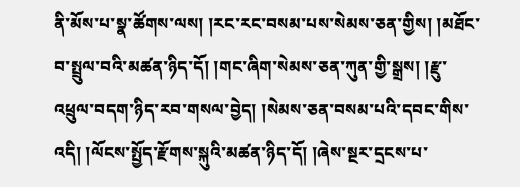ནི་མོས་པ་སྣ་ཚོགས་ལས། །རང་རང་བསམ་པས་སེམས་ཅན་གྱིས། །མཐོང་བ་སྤྲུལ་བའི་མཚན་ཉིད་དོ། །གང་ཞིག་སེམས་ཅན་ཀུན་གྱི་སྒྲས། །རྫུ་འཕྲུལ་བདག་ཉིད་རབ་གསལ་བྱེད། །སེམས་ཅན་བསམ་པའི་དབང་གིས་འདི། །ལོངས་སྤྱོད་རྫོགས་སྐུའི་མཚན་ཉིད་དོ། །ཞེས་སྔར་དྲངས་པ་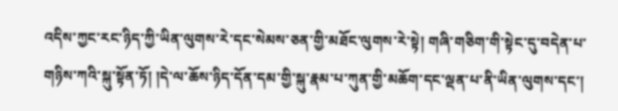འདིས་ཀྱང་རང་ཉིད་ཀྱི་ཡིན་ལུགས་རེ་དང་སེམས་ཅན་གྱི་མཐོང་ལུགས་རེ་སྟེ། གཞི་གཅིག་གི་སྟེང་དུ་བདེན་པ་གཉིས་ཀའི་སྐུ་སྟོན་ཏོ། །དེ་ལ་ཆོས་ཉིད་དོན་དམ་གྱི་སྐུ་རྣམ་པ་ཀུན་གྱི་མཆོག་དང་ལྡན་པ་ནི་ཡིན་ལུགས་དང་།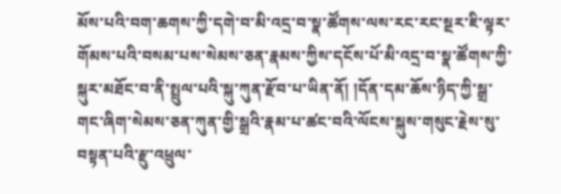མོས་པའི་བག་ཆགས་ཀྱི་དགེ་བ་མི་འདྲ་བ་སྣ་ཚོགས་ལས་རང་རང་སྔར་ཇི་ལྟར་གོམས་པའི་བསམ་པས་སེམས་ཅན་རྣམས་ཀྱིས་དངོས་པོ་མི་འདྲ་བ་སྣ་ཚོགས་ཀྱི་སྐུར་མཐོང་བ་ནི་སྤྲུལ་པའི་སྐུ་ཀུན་རྫོབ་པ་ཡིན་ནོ། །དོན་དམ་ཆོས་ཉིད་ཀྱི་སྒྲ་གང་ཞིག་སེམས་ཅན་ཀུན་གྱི་སྒྲའི་རྣམ་པ་ཚང་བའི་ལོངས་སྐུས་གསུང་རྗེས་སུ་བསྟན་པའི་རྫུ་འཕྲུལ་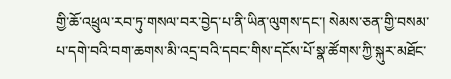གྱི་ཆོ་འཕྲུལ་རབ་ཏུ་གསལ་བར་བྱེད་པ་ནི་ཡིན་ལུགས་དང་། སེམས་ཅན་གྱི་བསམ་པ་དགེ་བའི་བག་ཆགས་མི་འདྲ་བའི་དབང་གིས་དངོས་པོ་སྣ་ཚོགས་ཀྱི་སྐུར་མཐོང་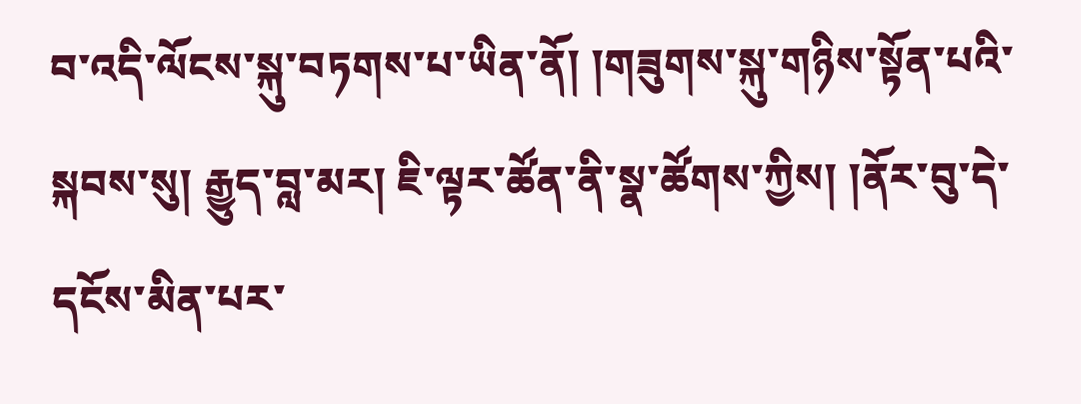བ་འདི་ལོངས་སྐུ་བཏགས་པ་ཡིན་ནོ། །གཟུགས་སྐུ་གཉིས་སྟོན་པའི་སྐབས་སུ། རྒྱུད་བླ་མར། ཇི་ལྟར་ཚོན་ནི་སྣ་ཚོགས་ཀྱིས། །ནོར་བུ་དེ་དངོས་མིན་པར་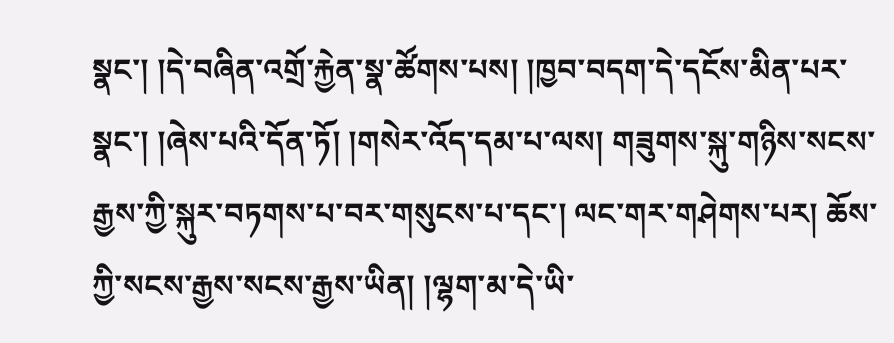སྣང་། །དེ་བཞིན་འགྲོ་རྐྱེན་སྣ་ཚོགས་པས། །ཁྱབ་བདག་དེ་དངོས་མིན་པར་སྣང་། །ཞེས་པའི་དོན་ཏོ། །གསེར་འོད་དམ་པ་ལས། གཟུགས་སྐུ་གཉིས་སངས་རྒྱས་ཀྱི་སྐུར་བཏགས་པ་བར་གསུངས་པ་དང་། ལང་གར་གཤེགས་པར། ཆོས་ཀྱི་སངས་རྒྱས་སངས་རྒྱས་ཡིན། །ལྷག་མ་དེ་ཡི་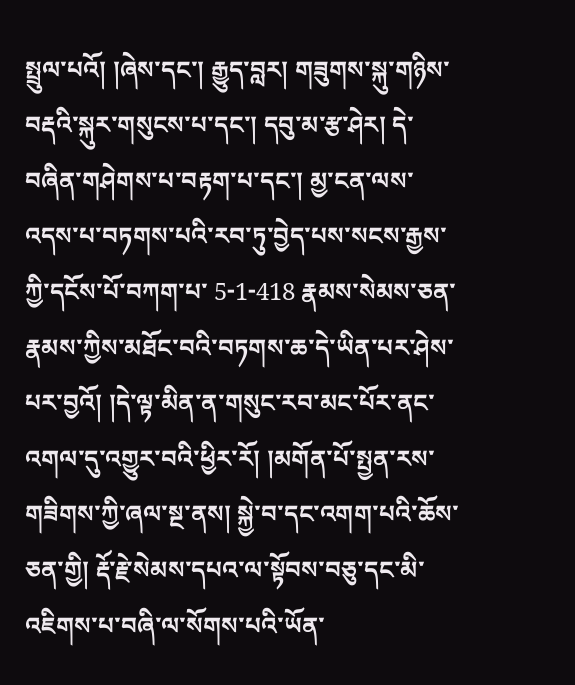སྤྲུལ་པའོ། །ཞེས་དང་། རྒྱུད་བླར། གཟུགས་སྐུ་གཉིས་བརྡའི་སྐུར་གསུངས་པ་དང་། དབུ་མ་རྩ་ཤེར། དེ་བཞིན་གཤེགས་པ་བརྟག་པ་དང་། མྱ་ངན་ལས་འདས་པ་བཏགས་པའི་རབ་ཏུ་བྱེད་པས་སངས་རྒྱས་ཀྱི་དངོས་པོ་བཀག་པ་ 5-1-418 རྣམས་སེམས་ཅན་རྣམས་ཀྱིས་མཐོང་བའི་བཏགས་ཆ་དེ་ཡིན་པར་ཤེས་པར་བྱའོ། །དེ་ལྟ་མིན་ན་གསུང་རབ་མང་པོར་ནང་འགལ་དུ་འགྱུར་བའི་ཕྱིར་རོ། །མགོན་པོ་སྤྱན་རས་གཟིགས་ཀྱི་ཞལ་སྔ་ནས། སྐྱེ་བ་དང་འགག་པའི་ཆོས་ཅན་གྱི། རྡོ་རྗེ་སེམས་དཔའ་ལ་སྟོབས་བཅུ་དང་མི་འཇིགས་པ་བཞི་ལ་སོགས་པའི་ཡོན་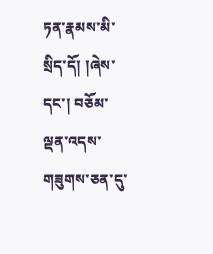ཏན་རྣམས་མི་སྲིད་དོ། །ཞེས་དང་། བཅོམ་ལྡན་འདས་གཟུགས་ཅན་དུ་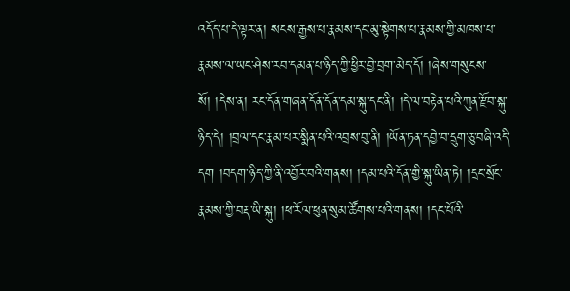འདོད་པ་དེ་ལྟར་ན། སངས་རྒྱས་པ་རྣམས་དང་མུ་སྟེགས་པ་རྣམས་ཀྱི་མཁས་པ་རྣམས་ལ་ཡང་ཤེས་རབ་དམན་པ་ཉིད་ཀྱི་ཕྱིར་བྱེ་བྲག་མེད་དོ། །ཞེས་གསུངས་སོ། །དེས་ན། རང་དོན་གཞན་དོན་དོན་དམ་སྐུ་དང་ནི། །དེ་ལ་བརྟེན་པའི་ཀུན་རྫོབ་སྐུ་ཉིད་དེ། །བྲལ་དང་རྣམ་པར་སྨིན་པའི་འབྲས་བུ་ནི། །ཡོན་ཏན་དབྱེ་བ་དྲུག་ཅུ་བཞི་འདི་དག །བདག་ཉིད་ཀྱི་ནི་འབྱོར་བའི་གནས། །དམ་པའི་དོན་གྱི་སྐུ་ཡིན་ཏེ། །དྲང་སྲོང་རྣམས་ཀྱི་བརྡ་ཡི་སྐུ། །ཕ་རོལ་ཕུན་སུམ་ཚོགས་པའི་གནས། །དང་པོའི་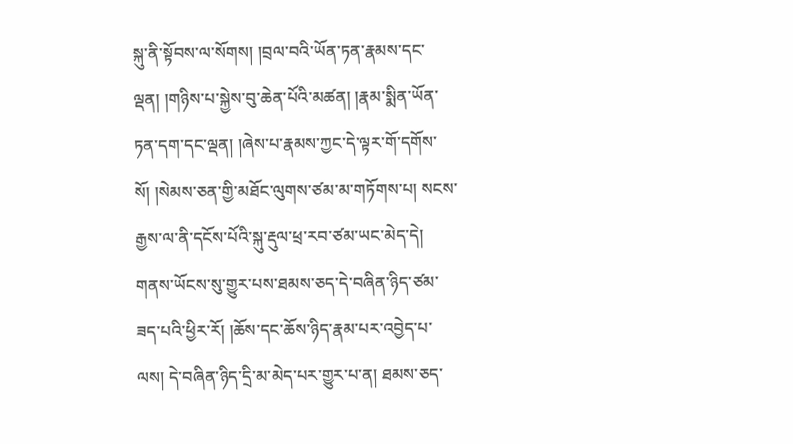སྐུ་ནི་སྟོབས་ལ་སོགས། །བྲལ་བའི་ཡོན་ཏན་རྣམས་དང་ལྡན། །གཉིས་པ་སྐྱེས་བུ་ཆེན་པོའི་མཚན། །རྣམ་སྨིན་ཡོན་ཏན་དག་དང་ལྡན། །ཞེས་པ་རྣམས་ཀྱང་དེ་ལྟར་གོ་དགོས་སོ། །སེམས་ཅན་གྱི་མཐོང་ལུགས་ཙམ་མ་གཏོགས་པ། སངས་རྒྱས་ལ་ནི་དངོས་པོའི་སྐུ་རྡུལ་ཕྲ་རབ་ཙམ་ཡང་མེད་དེ། གནས་ཡོངས་སུ་གྱུར་པས་ཐམས་ཅད་དེ་བཞིན་ཉིད་ཙམ་ཟད་པའི་ཕྱིར་རོ། །ཆོས་དང་ཆོས་ཉིད་རྣམ་པར་འབྱེད་པ་ལས། དེ་བཞིན་ཉིད་དྲི་མ་མེད་པར་གྱུར་པ་ན། ཐམས་ཅད་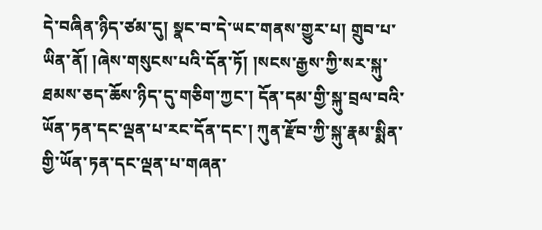དེ་བཞིན་ཉིད་ཙམ་དུ། སྣང་བ་དེ་ཡང་གནས་གྱུར་པ། གྲུབ་པ་ཡིན་ནོ། །ཞེས་གསུངས་པའི་དོན་ཏོ། །སངས་རྒྱས་ཀྱི་སར་སྐུ་ཐམས་ཅད་ཆོས་ཉིད་དུ་གཅིག་ཀྱང་། དོན་དམ་གྱི་སྐུ་བྲལ་བའི་ཡོན་ཏན་དང་ལྡན་པ་རང་དོན་དང་། ཀུན་རྫོབ་ཀྱི་སྐུ་རྣམ་སྨིན་གྱི་ཡོན་ཏན་དང་ལྡན་པ་གཞན་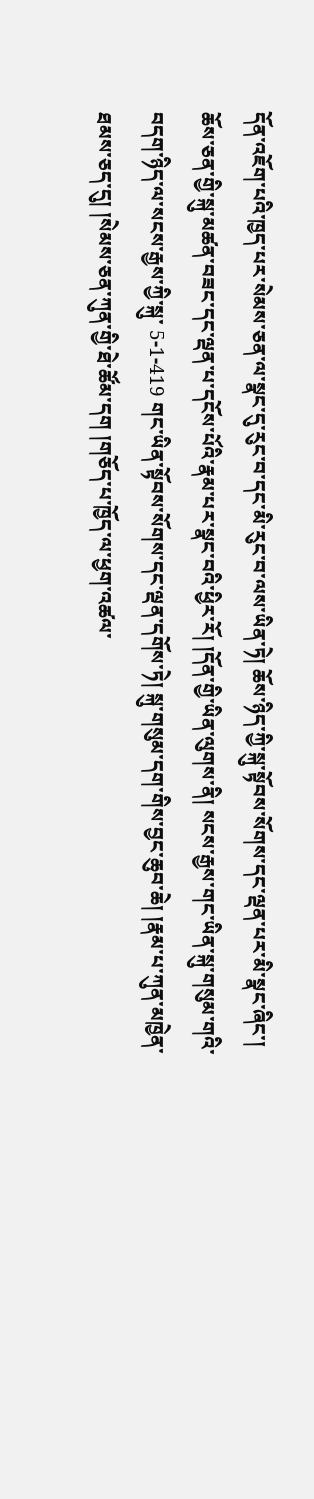དོན་འཇོག་པའི་ཁྱད་པར་སེམས་ཅན་ལ་སྣང་དུ་རུང་བ་དང་མི་རུང་བ་ལས་ཡིན་ཏེ། ཆོས་ཉིད་ཀྱི་སྐུ་སྟོབས་སོགས་དང་ལྡན་པར་མི་སྣང་ཞིང་། ཆོས་ཅན་གྱི་སྐུ་མཚན་བཟང་དང་ལྡན་པ་དངོས་པོའི་རྣམ་པར་སྣང་བའི་ཕྱིར་རོ། །དོན་གྱི་ཡིན་ལུགས་ནི། སངས་རྒྱས་གང་ཡིན་སྐུ་གསུམ་གའི་བདག་ཉིད་ལ་སངས་རྒྱས་ཀྱི་སྐུ་ 5-1-419 གང་ཡིན་སྟོབས་སོགས་དང་ལྡན་དགོས་ཏེ། སྐུ་གསུམ་དག་གིས་བྱང་ཆུབ་ཆེ། །རྣམ་པ་ཀུན་མཁྱེན་ཐམས་ཅད་དུ། །སེམས་ཅན་ཀུན་གྱི་ཐེ་ཚོམ་དག །གཅོད་པ་ཁྱོད་ལ་ཕྱག་འཚལ་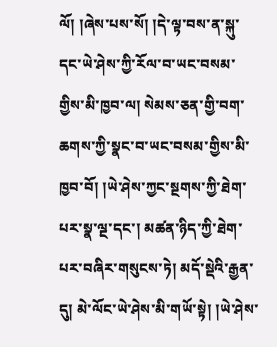ལོ། །ཞེས་པས་སོ། །དེ་ལྟ་བས་ན་སྐུ་དང་ཡེ་ཤེས་ཀྱི་རོལ་བ་ཡང་བསམ་གྱིས་མི་ཁྱབ་ལ། སེམས་ཅན་གྱི་བག་ཆགས་ཀྱི་སྣང་བ་ཡང་བསམ་གྱིས་མི་ཁྱབ་བོ། །ཡེ་ཤེས་ཀྱང་སྔགས་ཀྱི་ཐེག་པར་སྣ་ལྔ་དང་། མཚན་ཉིད་ཀྱི་ཐེག་པར་བཞིར་གསུངས་ཏེ། མདོ་སྡེའི་རྒྱན་དུ། མེ་ལོང་ཡེ་ཤེས་མི་གཡོ་སྟེ། །ཡེ་ཤེས་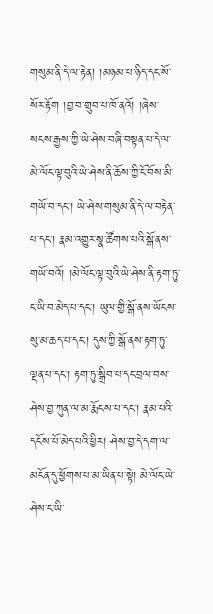གསུམ་ནི་དེ་ལ་རྟེན། །མཉམ་པ་ཉིད་དང་སོ་སོར་རྟོག །བྱ་བ་གྲུབ་པ་ཁོ་ནའོ། །ཞེས་སངས་རྒྱས་ཀྱི་ཡེ་ཤེས་བཞི་བསྟན་པ་དེ་ལ་མེ་ལོང་ལྟ་བུའི་ཡེ་ཤེས་ནི་ཆོས་ཀྱི་ངོ་བོས་མི་གཡོ་བ་དང་། ཡེ་ཤེས་གསུམ་ནི་དེ་ལ་བརྟེན་པ་དང་། རྣམ་འགྱུར་སྣ་ཚོགས་པའི་སྒོ་ནས་གཡོ་བའོ། །མེ་ལོང་ལྟ་བུའི་ཡེ་ཤེས་ནི་རྟག་ཏུ་ང་ཡི་བ་མེད་པ་དང་། ཡུལ་གྱི་སྒོ་ནས་ཡོངས་སུ་མ་ཆད་པ་དང་། དུས་ཀྱི་སྒོ་ནས་རྟག་ཏུ་ལྡན་པ་དང་། རྟག་ཏུ་སྒྲིབ་པ་དང་བྲལ་བས་ཤེས་བྱ་ཀུན་ལ་མ་རྨོངས་པ་དང་། རྣམ་པའི་དངོས་པོ་མེད་པའི་ཕྱིར། ཤེས་བྱ་དེ་དག་ལ་མངོན་དུ་ཕྱོགས་པ་མ་ཡིན་པ་སྟེ། མེ་ལོང་ཡེ་ཤེས་ང་ཡི་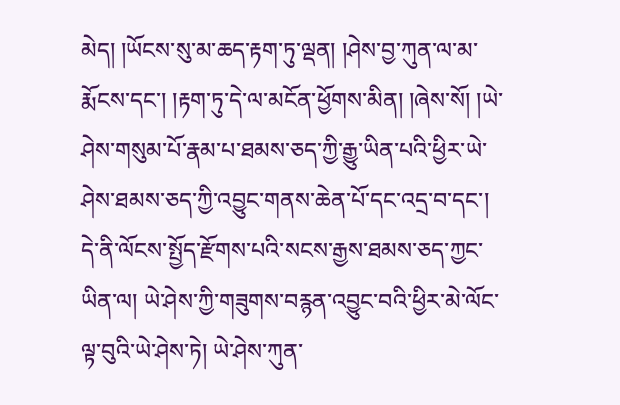མེད། །ཡོངས་སུ་མ་ཆད་རྟག་ཏུ་ལྡན། །ཤེས་བྱ་ཀུན་ལ་མ་རྨོངས་དང་། །རྟག་ཏུ་དེ་ལ་མངོན་ཕྱོགས་མིན། །ཞེས་སོ། །ཡེ་ཤེས་གསུམ་པོ་རྣམ་པ་ཐམས་ཅད་ཀྱི་རྒྱུ་ཡིན་པའི་ཕྱིར་ཡེ་ཤེས་ཐམས་ཅད་ཀྱི་འབྱུང་གནས་ཆེན་པོ་དང་འདྲ་བ་དང་། དེ་ནི་ལོངས་སྤྱོད་རྫོགས་པའི་སངས་རྒྱས་ཐམས་ཅད་ཀྱང་ཡིན་ལ། ཡེ་ཤེས་ཀྱི་གཟུགས་བརྙན་འབྱུང་བའི་ཕྱིར་མེ་ལོང་ལྟ་བུའི་ཡེ་ཤེས་ཏེ། ཡེ་ཤེས་ཀུན་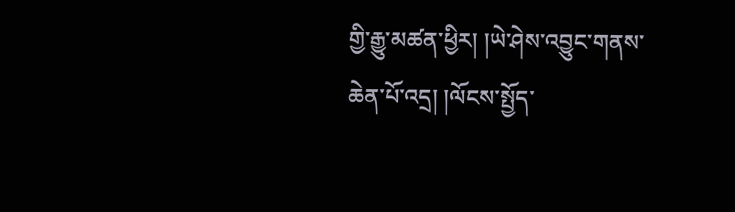གྱི་རྒྱུ་མཚན་ཕྱིར། །ཡེ་ཤེས་འབྱུང་གནས་ཆེན་པོ་འདྲ། །ལོངས་སྤྱོད་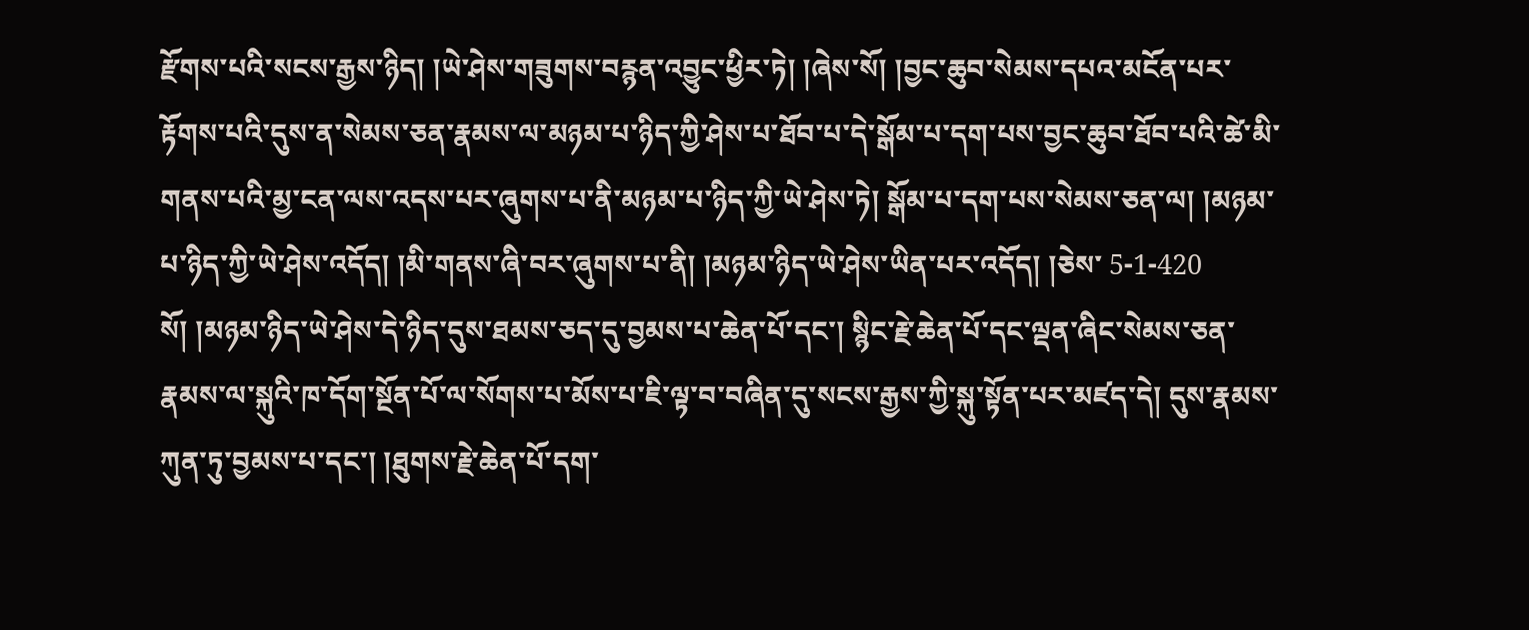རྫོགས་པའི་སངས་རྒྱས་ཉིད། །ཡེ་ཤེས་གཟུགས་བརྙན་འབྱུང་ཕྱིར་ཏེ། །ཞེས་སོ། །བྱང་ཆུབ་སེམས་དཔའ་མངོན་པར་རྟོགས་པའི་དུས་ན་སེམས་ཅན་རྣམས་ལ་མཉམ་པ་ཉིད་ཀྱི་ཤེས་པ་ཐོབ་པ་དེ་སྒོམ་པ་དག་པས་བྱང་ཆུབ་ཐོབ་པའི་ཚེ་མི་གནས་པའི་མྱ་ངན་ལས་འདས་པར་ཞུགས་པ་ནི་མཉམ་པ་ཉིད་ཀྱི་ཡེ་ཤེས་ཏེ། སྒོམ་པ་དག་པས་སེམས་ཅན་ལ། །མཉམ་པ་ཉིད་ཀྱི་ཡེ་ཤེས་འདོད། །མི་གནས་ཞི་བར་ཞུགས་པ་ནི། །མཉམ་ཉིད་ཡེ་ཤེས་ཡིན་པར་འདོད། །ཅེས་ 5-1-420 སོ། །མཉམ་ཉིད་ཡེ་ཤེས་དེ་ཉིད་དུས་ཐམས་ཅད་དུ་བྱམས་པ་ཆེན་པོ་དང་། སྙིང་རྗེ་ཆེན་པོ་དང་ལྡན་ཞིང་སེམས་ཅན་རྣམས་ལ་སྐུའི་ཁ་དོག་སྔོན་པོ་ལ་སོགས་པ་མོས་པ་ཇི་ལྟ་བ་བཞིན་དུ་སངས་རྒྱས་ཀྱི་སྐུ་སྟོན་པར་མཛད་དེ། དུས་རྣམས་ཀུན་ཏུ་བྱམས་པ་དང་། །ཐུགས་རྗེ་ཆེན་པོ་དག་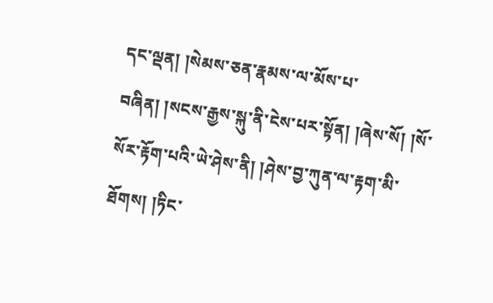དང་ལྡན། །སེམས་ཅན་རྣམས་ལ་མོས་པ་བཞིན། །སངས་རྒྱས་སྐུ་ནི་ངེས་པར་སྟོན། །ཞེས་སོ། །སོ་སོར་རྟོག་པའི་ཡེ་ཤེས་ནི། །ཤེས་བྱ་ཀུན་ལ་རྟག་མི་ཐོགས། །ཏིང་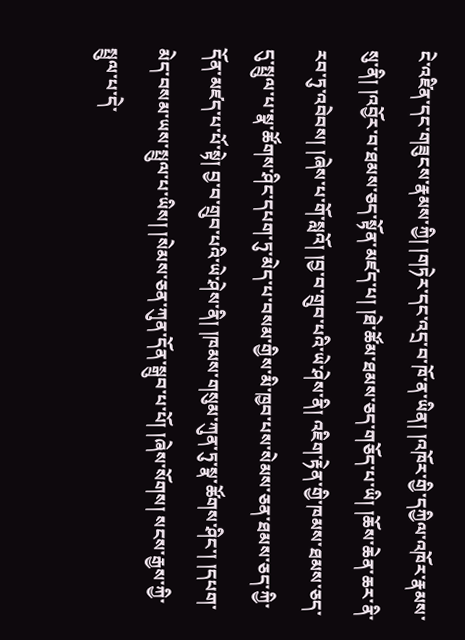ངེ་འཛིན་དང་གཟུངས་རྣམས་ཀྱི། །གཏེར་དང་འདྲ་བ་ཁོ་ན་ཡིན། །འཁོར་གྱི་དཀྱིལ་འཁོར་རྣམས་སུ་ནི། །འབྱོར་བ་ཐམས་ཅད་སྟོན་མཛད་པ། །ཐེ་ཚོམ་ཐམས་ཅད་གཅོད་པ་ཡི། །ཆོས་ཆེན་ཆར་ནི་རབ་ཏུ་འབེབས། །ཞེས་པ་གོ་སླའོ། །བྱ་བ་གྲུབ་པའི་ཡེ་ཤེས་ནི། འཇིག་རྟེན་གྱི་ཁམས་ཐམས་ཅད་དུ་སྤྲུལ་པ་སྣ་ཚོགས་ཤིང་དཔག་ཏུ་མེད་པ་བསམ་གྱིས་མི་ཁྱབ་པས་སེམས་ཅན་ཐམས་ཅད་ཀྱི་དོན་མཛད་པ་པོ་སྟེ། བྱ་བ་གྲུབ་པའི་ཡེ་ཤེས་ནི། །ཁམས་གསུམ་ཀུན་ཏུ་སྣ་ཚོགས་ཤིང་། །དཔག་མེད་བསམ་ཡས་སྤྲུལ་པ་ཡིས། །སེམས་ཅན་ཀུན་དོན་སྒྲུབ་པ་པོ། །ཞེས་སོགས། སངས་རྒྱས་ཀྱི་སྤྲུལ་པ་དེ་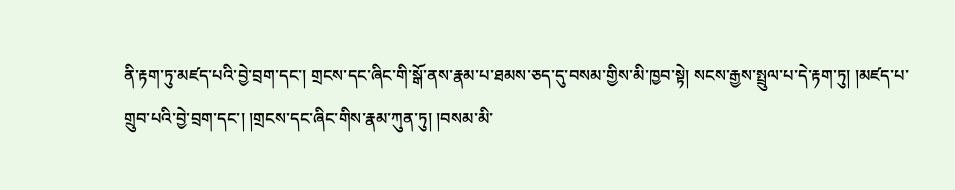ནི་རྟག་ཏུ་མཛད་པའི་བྱེ་བྲག་དང་། གྲངས་དང་ཞིང་གི་སྒོ་ནས་རྣམ་པ་ཐམས་ཅད་དུ་བསམ་གྱིས་མི་ཁྱབ་སྟེ། སངས་རྒྱས་སྤྲུལ་པ་དེ་རྟག་ཏུ། །མཛད་པ་གྲུབ་པའི་བྱེ་བྲག་དང་། །གྲངས་དང་ཞིང་གིས་རྣམ་ཀུན་ཏུ། །བསམ་མི་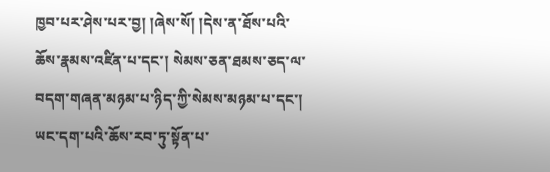ཁྱབ་པར་ཤེས་པར་བྱ། །ཞེས་སོ། །དེས་ན་ཐོས་པའི་ཆོས་རྣམས་འཛིན་པ་དང་། སེམས་ཅན་ཐམས་ཅད་ལ་བདག་གཞན་མཉམ་པ་ཉིད་ཀྱི་སེམས་མཉམ་པ་དང་། ཡང་དག་པའི་ཆོས་རབ་ཏུ་སྟོན་པ་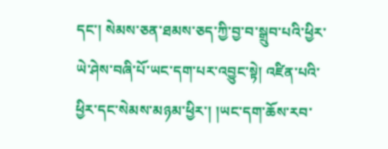དང་། སེམས་ཅན་ཐམས་ཅད་ཀྱི་བྱ་བ་སྒྲུབ་པའི་ཕྱིར་ཡེ་ཤེས་བཞི་པོ་ཡང་དག་པར་འབྱུང་སྟེ། འཛིན་པའི་ཕྱིར་དང་སེམས་མཉམ་ཕྱིར་། །ཡང་དག་ཆོས་རབ་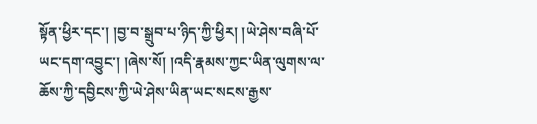སྟོན་ཕྱིར་དང་། །བྱ་བ་སྒྲུབ་པ་ཉིད་ཀྱི་ཕྱིར། །ཡེ་ཤེས་བཞི་པོ་ཡང་དག་འབྱུང་། །ཞེས་སོ། །འདི་རྣམས་ཀྱང་ཡིན་ལུགས་ལ་ཆོས་ཀྱི་དབྱིངས་ཀྱི་ཡེ་ཤེས་ཡིན་ཡང་སངས་རྒྱས་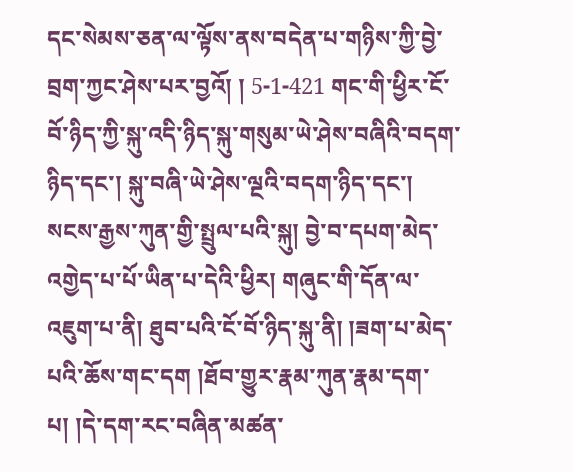དང་སེམས་ཅན་ལ་ལྟོས་ནས་བདེན་པ་གཉིས་ཀྱི་བྱེ་བྲག་ཀྱང་ཤེས་པར་བྱའོ། ། 5-1-421 གང་གི་ཕྱིར་ངོ་བོ་ཉིད་ཀྱི་སྐུ་འདི་ཉིད་སྐུ་གསུམ་ཡེ་ཤེས་བཞིའི་བདག་ཉིད་དང་། སྐུ་བཞི་ཡེ་ཤེས་ལྔའི་བདག་ཉིད་དང་། སངས་རྒྱས་ཀུན་གྱི་སྤྲུལ་པའི་སྐུ། བྱེ་བ་དཔག་མེད་འགྱེད་པ་པོ་ཡིན་པ་དེའི་ཕྱིར། གཞུང་གི་དོན་ལ་འཇུག་པ་ནི། ཐུབ་པའི་ངོ་བོ་ཉིད་སྐུ་ནི། །ཟག་པ་མེད་པའི་ཆོས་གང་དག །ཐོབ་གྱུར་རྣམ་ཀུན་རྣམ་དག་པ། །དེ་དག་རང་བཞིན་མཚན་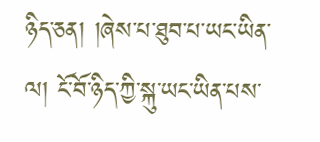ཉིད་ཅན། །ཞེས་པ་ཐུབ་པ་ཡང་ཡིན་ལ། ངོ་བོ་ཉིད་ཀྱི་སྐུ་ཡང་ཡིན་པས་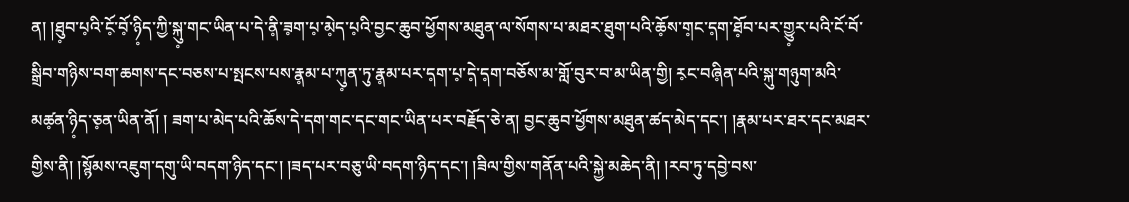ན། །ཐུ༷བ་པ༷འི་ངོ༷་བོ༷་ཉི༷ད་ཀྱི་སྐུ༷་གང་ཡིན་པ་དེ་ནི༷་ཟ༷ག་པ༷་མེ༷ད་པ༷འི་བྱང་ཆུབ་ཕྱོགས་མཐུན་ལ་སོགས་པ་མཐར་ཐུག་པའི་ཆོ༷ས་ག༷ང་ད༷ག་ཐོ༷བ་པར་གྱུ༷ར་པའི་ངོ་བོ་སྒྲིབ་གཉིས་བག་ཆགས་དང་བཅས་པ་སྤངས་པས་རྣ༷མ་པ་ཀུ༷ན་ཏུ་རྣ༷མ་པར་ད༷ག་པ༷་དེ༷་ད༷ག་བཅོས་མ་གློ་བུར་བ་མ་ཡིན་གྱི། ར༷ང་བཞི༷ན་པའི་སྐུ་གཉུག་མའི་མཚ༷ན་ཉི༷ད་ཅ༷ན་ཡིན་ནོ། ། ཟག་པ་མེད་པའི་ཆོས་དེ་དག་གང་དང་གང་ཡིན་པར་བརྗོད་ཅེ་ན། བྱང་ཆུབ་ཕྱོགས་མཐུན་ཚད་མེད་དང་། །རྣམ་པར་ཐར་དང་མཐར་གྱིས་ནི། །སྙོམས་འཇུག་དགུ་ཡི་བདག་ཉིད་དང་། །ཟད་པར་བཅུ་ཡི་བདག་ཉིད་དང་། །ཟིལ་གྱིས་གནོན་པའི་སྐྱེ་མཆེད་ནི། །རབ་ཏུ་དབྱེ་བས་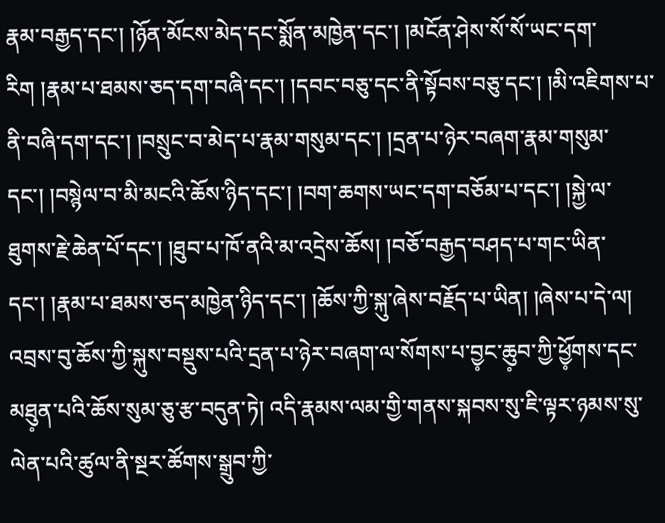རྣམ་བརྒྱད་དང་། །ཉོན་མོངས་མེད་དང་སྨོན་མཁྱེན་དང་། །མངོན་ཤེས་སོ་སོ་ཡང་དག་རིག །རྣམ་པ་ཐམས་ཅད་དག་བཞི་དང་། །དབང་བཅུ་དང་ནི་སྟོབས་བཅུ་དང་། །མི་འཇིགས་པ་ནི་བཞི་དག་དང་། །བསྲུང་བ་མེད་པ་རྣམ་གསུམ་དང་། །དྲན་པ་ཉེར་བཞག་རྣམ་གསུམ་དང་། །བསྙེལ་བ་མི་མངའི་ཆོས་ཉིད་དང་། །བག་ཆགས་ཡང་དག་བཅོམ་པ་དང་། །སྐྱེ་ལ་ཐུགས་རྗེ་ཆེན་པོ་དང་། །ཐུབ་པ་ཁོ་ནའི་མ་འདྲེས་ཆོས། །བཅོ་བརྒྱད་བཤད་པ་གང་ཡིན་དང་། །རྣམ་པ་ཐམས་ཅད་མཁྱེན་ཉིད་དང་། །ཆོས་ཀྱི་སྐུ་ཞེས་བརྗོད་པ་ཡིན། །ཞེས་པ་དེ་ལ། འབྲས་བུ་ཆོས་ཀྱི་སྐུས་བསྡུས་པའི་དྲན་པ་ཉེར་བཞག་ལ་སོགས་པ་བྱ༷ང་ཆུ༷བ་ཀྱི་ཕྱོ༷གས་དང་མཐུ༷ན་པའི་ཆོས་སུམ་ཅུ་རྩ་བདུན་ཏེ། འདི་རྣམས་ལམ་གྱི་གནས་སྐབས་སུ་ཇི་ལྟར་ཉམས་སུ་ལེན་པའི་ཚུལ་ནི་སྔར་ཚོགས་སྒྲུབ་ཀྱི་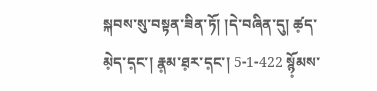སྐབས་སུ་བསྟན་ཟིན་ཏོ། །དེ་བཞིན་དུ། ཚ༷ད་མེ༷ད་ད༷ང་། རྣ༷མ་ཐ༷ར་ད༷ང་། 5-1-422 སྙོ༷མས་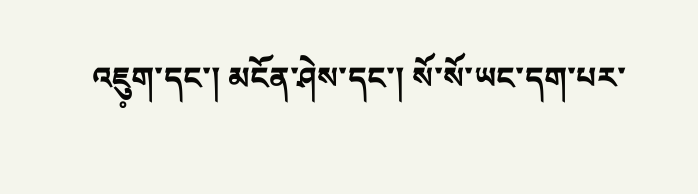འཇུ༷ག་དང་། མངོན་ཤེས་དང་། སོ་སོ་ཡང་དག་པར་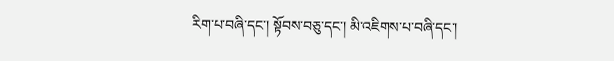རིག་པ་བཞི་དང་། སྟོབས་བཅུ་དང་། མི་འཇིགས་པ་བཞི་དང་།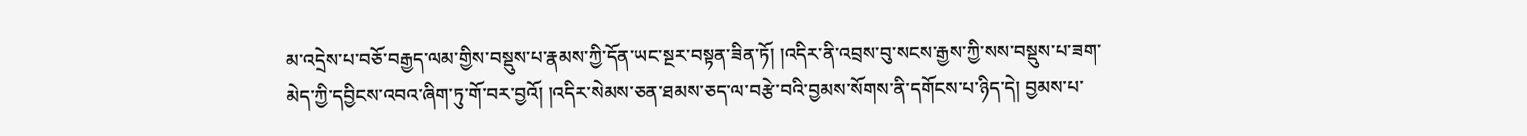མ་འདྲེས་པ་བཅོ་བརྒྱད་ལམ་གྱིས་བསྡུས་པ་རྣམས་ཀྱི་དོན་ཡང་སྔར་བསྟན་ཟིན་ཏོ། །འདིར་ནི་འབྲས་བུ་སངས་རྒྱས་ཀྱི་སས་བསྡུས་པ་ཟག་མེད་ཀྱི་དབྱིངས་འབའ་ཞིག་ཏུ་གོ་བར་བྱའོ། །འདིར་སེམས་ཅན་ཐམས་ཅད་ལ་བརྩེ་བའི་བྱམས་སོགས་ནི་དགོངས་པ་ཉིད་དེ། བྱམས་པ་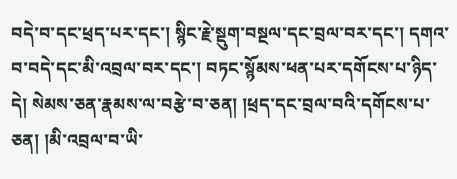བདེ་བ་དང་ཕྲད་པར་དང་། སྙིང་རྗེ་སྡུག་བསྔལ་དང་བྲལ་བར་དང་། དགའ་བ་བདེ་དང་མི་འབྲལ་བར་དང་། བཏང་སྙོམས་ཕན་པར་དགོངས་པ་ཉིད་དེ། སེམས་ཅན་རྣམས་ལ་བརྩེ་བ་ཅན། །ཕྲད་དང་བྲལ་བའི་དགོངས་པ་ཅན། །མི་འབྲལ་བ་ཡི་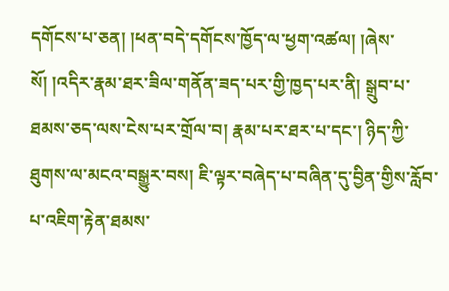དགོངས་པ་ཅན། །ཕན་བདེ་དགོངས་ཁྱོད་ལ་ཕྱག་འཚལ། །ཞེས་སོ། །འདིར་རྣམ་ཐར་ཟིལ་གནོན་ཟད་པར་གྱི་ཁྱད་པར་ནི། སྒྲུབ་པ་ཐམས་ཅད་ལས་ངེས་པར་གྲོལ་བ། རྣམ་པར་ཐར་པ་དང་། ཉིད་ཀྱི་ཐུགས་ལ་མངའ་བསྒྱུར་བས། ཇི་ལྟར་བཞེད་པ་བཞིན་དུ་བྱིན་གྱིས་རློབ་པ་འཇིག་རྟེན་ཐམས་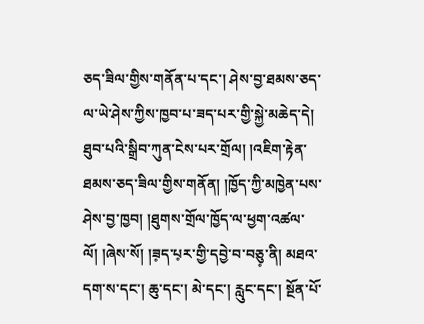ཅད་ཟིལ་གྱིས་གནོན་པ་དང་། ཤེས་བྱ་ཐམས་ཅད་ལ་ཡེ་ཤེས་ཀྱིས་ཁྱབ་པ་ཟད་པར་གྱི་སྐྱེ་མཆེད་དེ། ཐུབ་པའི་སྒྲིབ་ཀུན་ངེས་པར་གྲོལ། །འཇིག་རྟེན་ཐམས་ཅད་ཟིལ་གྱིས་གནོན། །ཁྱོད་ཀྱི་མཁྱེན་པས་ཤེས་བྱ་ཁྱབ། །ཐུགས་གྲོལ་ཁྱོད་ལ་ཕྱག་འཚལ་ལོ། །ཞེས་སོ། །ཟ༷ད་པ༷ར་གྱི་དབྱེ་བ་བཅུ༷་ནི། མཐའ་དག་ས་དང་། ཆུ་དང་། མེ་དང་། རླུང་དང་། སྔོན་པོ་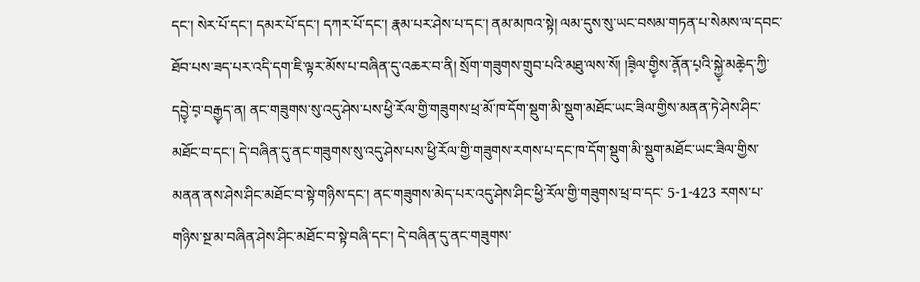དང་། སེར་པོ་དང་། དམར་པོ་དང་། དཀར་པོ་དང་། རྣམ་པར་ཤེས་པ་དང་། ནམ་མཁའ་སྟེ། ལམ་དུས་སུ་ཡང་བསམ་གཏན་པ་སེམས་ལ་དབང་ཐོབ་པས་ཟད་པར་འདི་དག་ཇི་ལྟར་མོས་པ་བཞིན་དུ་འཆར་བ་ནི། སྲོག་གཟུགས་གྲུབ་པའི་མཐུ་ལས་སོ། །ཟི༷ལ་གྱི༷ས་ནོ༷ན་པ༷འི་སྐྱེ༷་མཆེ༷ད་ཀྱི་དབྱེ༷་བ༷་བརྒྱ༷ད་ན། ནང་གཟུགས་སུ་འདུ་ཤེས་པས་ཕྱི་རོལ་གྱི་གཟུགས་ཕྲ་མོ་ཁ་དོག་སྡུག་མི་སྡུག་མཐོང་ཡང་ཟིལ་གྱིས་མནན་ཏེ་ཤེས་ཤིང་མཐོང་བ་དང་། དེ་བཞིན་དུ་ནང་གཟུགས་སུ་འདུ་ཤེས་པས་ཕྱི་རོལ་གྱི་གཟུགས་རགས་པ་དང་ཁ་དོག་སྡུག་མི་སྡུག་མཐོང་ཡང་ཟིལ་གྱིས་མནན་ནས་ཤེས་ཤིང་མཐོང་བ་སྟེ་གཉིས་དང་། ནང་གཟུགས་མེད་པར་འདུ་ཤེས་ཤིང་ཕྱི་རོལ་གྱི་གཟུགས་ཕྲ་བ་དང་ 5-1-423 རགས་པ་གཉིས་སྔ་མ་བཞིན་ཤེས་ཤིང་མཐོང་བ་སྟེ་བཞི་དང་། དེ་བཞིན་དུ་ནང་གཟུགས་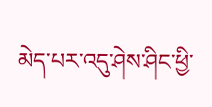མེད་པར་འདུ་ཤེས་ཤིང་ཕྱི་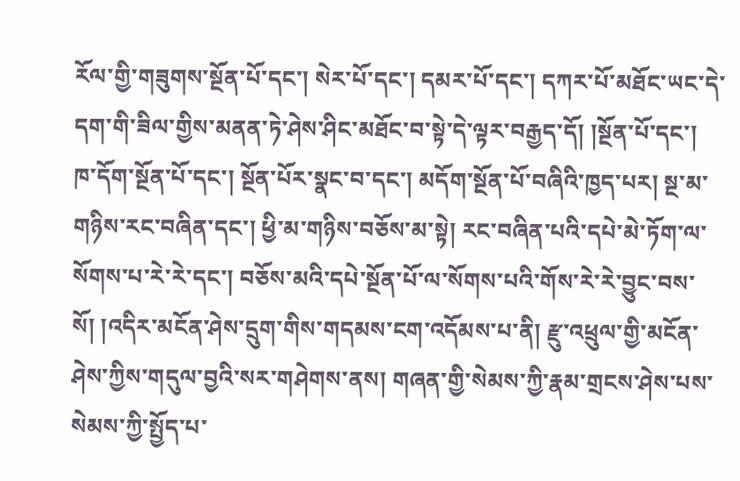རོལ་གྱི་གཟུགས་སྔོན་པོ་དང་། སེར་པོ་དང་། དམར་པོ་དང་། དཀར་པོ་མཐོང་ཡང་དེ་དག་གི་ཟིལ་གྱིས་མནན་ཏེ་ཤེས་ཤིང་མཐོང་བ་སྟེ་དེ་ལྟར་བརྒྱད་དོ། །སྔོན་པོ་དང་། ཁ་དོག་སྔོན་པོ་དང་། སྔོན་པོར་སྣང་བ་དང་། མདོག་སྔོན་པོ་བཞིའི་ཁྱད་པར། སྔ་མ་གཉིས་རང་བཞིན་དང་། ཕྱི་མ་གཉིས་བཅོས་མ་སྟེ། རང་བཞིན་པའི་དཔེ་མེ་ཏོག་ལ་སོགས་པ་རེ་རེ་དང་། བཅོས་མའི་དཔེ་སྔོན་པོ་ལ་སོགས་པའི་གོས་རེ་རེ་བྱུང་བས་སོ། །འདིར་མངོན་ཤེས་དྲུག་གིས་གདམས་ངག་འདོམས་པ་ནི། རྫུ་འཕྲུལ་གྱི་མངོན་ཤེས་ཀྱིས་གདུལ་བྱའི་སར་གཤེགས་ནས། གཞན་གྱི་སེམས་ཀྱི་རྣམ་གྲངས་ཤེས་པས་སེམས་ཀྱི་སྤྱོད་པ་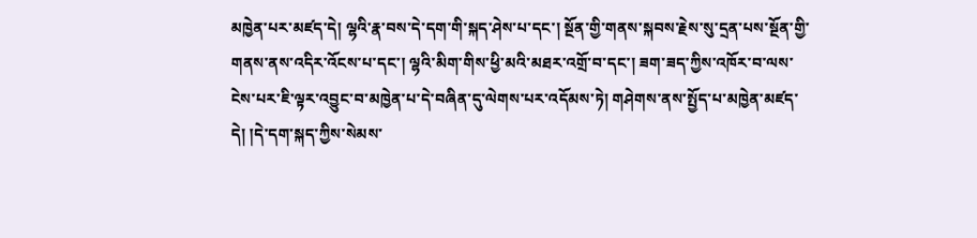མཁྱེན་པར་མཛད་དེ། ལྷའི་རྣ་བས་དེ་དག་གི་སྐད་ཤེས་པ་དང་། སྔོན་གྱི་གནས་སྐབས་རྗེས་སུ་དྲན་པས་སྔོན་གྱི་གནས་ནས་འདིར་འོངས་པ་དང་། ལྷའི་མིག་གིས་ཕྱི་མའི་མཐར་འགྲོ་བ་དང་། ཟག་ཟད་ཀྱིས་འཁོར་བ་ལས་ངེས་པར་ཇི་ལྟར་འབྱུང་བ་མཁྱེན་པ་དེ་བཞིན་དུ་ལེགས་པར་འདོམས་ཏེ། གཤེགས་ནས་སྤྱོད་པ་མཁྱེན་མཛད་དེ། །དེ་དག་སྐད་ཀྱིས་སེམས་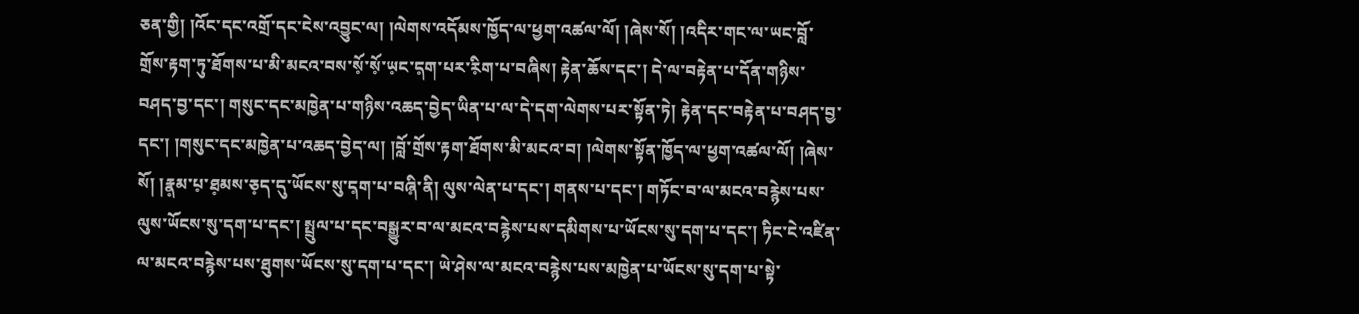ཅན་གྱི། །འོང་དང་འགྲོ་དང་ངེས་འབྱུང་ལ། །ལེགས་འདོམས་ཁྱོད་ལ་ཕྱག་འཚལ་ལོ། །ཞེས་སོ། །འདིར་གང་ལ་ཡང་བློ་གྲོས་རྟག་ཏུ་ཐོགས་པ་མི་མངའ་བས་སོ༷་སོ༷་ཡ༷ང་ད༷ག་པར་རི༷ག་པ་བཞིས། རྟེན་ཆོས་དང་། དེ་ལ་བརྟེན་པ་དོན་གཉིས་བཤད་བྱ་དང་། གསུང་དང་མཁྱེན་པ་གཉིས་འཆད་བྱེད་ཡིན་པ་ལ་དེ་དག་ལེགས་པར་སྟོན་ཏེ། རྟེན་དང་བརྟེན་པ་བཤད་བྱ་དང་། །གསུང་དང་མཁྱེན་པ་འཆད་བྱེད་ལ། །བློ་གྲོས་རྟག་ཐོགས་མི་མངའ་བ། །ལེགས་སྟོན་ཁྱོད་ལ་ཕྱག་འཚལ་ལོ། །ཞེས་སོ། །རྣ༷མ་པ༷་ཐ༷མས་ཅ༷ད་དུ་ཡོངས་སུ་ད༷ག་པ་བཞི༷་ནི། ལུས་ལེན་པ་དང་། གནས་པ་དང་། གཏོང་བ་ལ་མངའ་བརྙེས་པས་ལུས་ཡོངས་སུ་དག་པ་དང་། སྤྲུལ་པ་དང་བསྒྱུར་བ་ལ་མངའ་བརྙེས་པས་དམིགས་པ་ཡོངས་སུ་དག་པ་དང་། ཏིང་ངེ་འཛིན་ལ་མངའ་བརྙེས་པས་ཐུགས་ཡོངས་སུ་དག་པ་དང་། ཡེ་ཤེས་ལ་མངའ་བརྙེས་པས་མཁྱེན་པ་ཡོངས་སུ་དག་པ་སྟེ་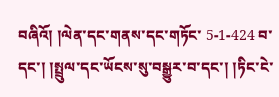བཞིའོ། །ལེན་དང་གནས་དང་གཏོང་ 5-1-424 བ་དང་། །སྤྲུལ་དང་ཡོངས་སུ་བསྒྱུར་བ་དང་། །ཏིང་ངེ་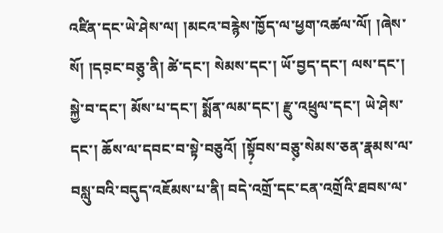འཛིན་དང་ཡེ་ཤེས་ལ། །མངའ་བརྙེས་ཁྱོད་ལ་ཕྱག་འཚལ་ལོ། །ཞེས་སོ། །དབ༷ང་བཅུ༷་ནི། ཚེ་དང་། སེམས་དང་། ཡོ་བྱད་དང་། ལས་དང་། སྐྱེ་བ་དང་། མོས་པ་དང་། སྨོན་ལམ་དང་། རྫུ་འཕྲུལ་དང་། ཡེ་ཤེས་དང་། ཆོས་ལ་དབང་བ་སྟེ་བཅུའོ། །སྟོ༷བས་བཅུ༷་སེམས་ཅན་རྣམས་ལ་བསླུ་བའི་བདུད་འཇོམས་པ་ནི། བདེ་འགྲོ་དང་ངན་འགྲོའི་ཐབས་ལ་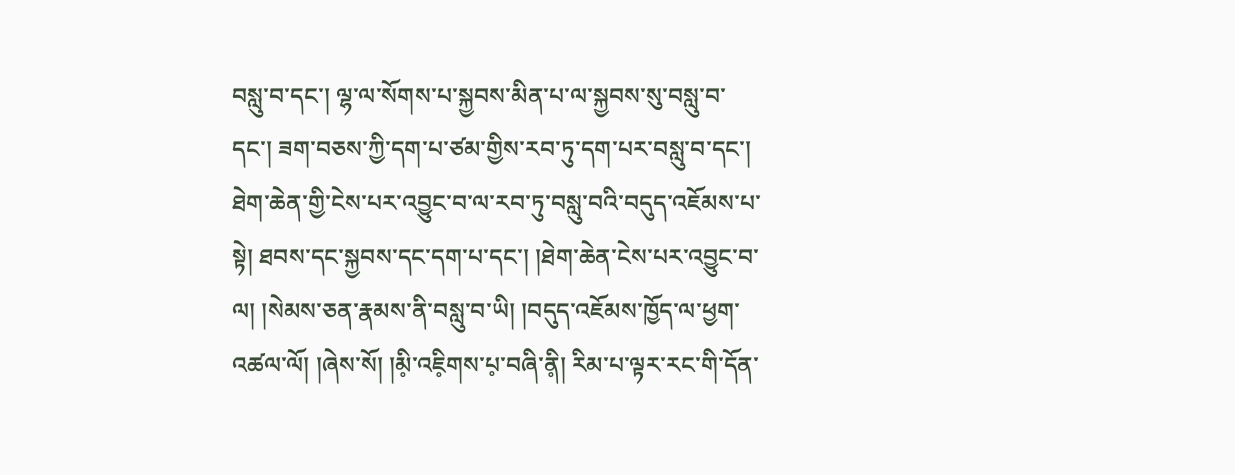བསླུ་བ་དང་། ལྷ་ལ་སོགས་པ་སྐྱབས་མིན་པ་ལ་སྐྱབས་སུ་བསླུ་བ་དང་། ཟག་བཅས་ཀྱི་དག་པ་ཙམ་གྱིས་རབ་ཏུ་དག་པར་བསླུ་བ་དང་། ཐེག་ཆེན་གྱི་ངེས་པར་འབྱུང་བ་ལ་རབ་ཏུ་བསླུ་བའི་བདུད་འཇོམས་པ་སྟེ། ཐབས་དང་སྐྱབས་དང་དག་པ་དང་། །ཐེག་ཆེན་ངེས་པར་འབྱུང་བ་ལ། །སེམས་ཅན་རྣམས་ནི་བསླུ་བ་ཡི། །བདུད་འཇོམས་ཁྱོད་ལ་ཕྱག་འཚལ་ལོ། །ཞེས་སོ། །མི༷་འཇི༷གས་པ༷་བཞི་ནི༷། རིམ་པ་ལྟར་རང་གི་དོན་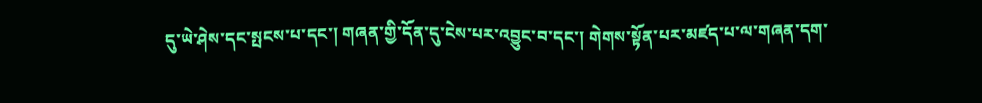དུ་ཡེ་ཤེས་དང་སྤངས་པ་དང་། གཞན་གྱི་དོན་དུ་ངེས་པར་འབྱུང་བ་དང་། གེགས་སྟོན་པར་མཛད་པ་ལ་གཞན་དག་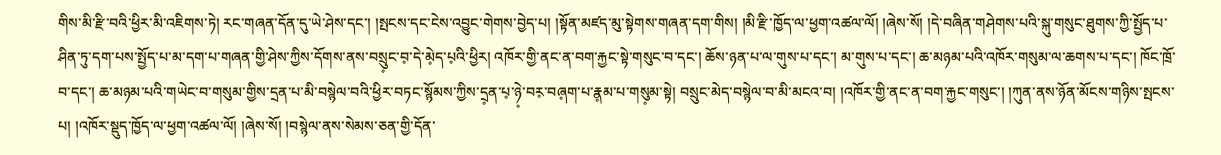གིས་མི་རྫི་བའི་ཕྱིར་མི་འཇིགས་ཏེ། རང་གཞན་དོན་དུ་ཡེ་ཤེས་དང་། །སྤངས་དང་ངེས་འབྱུང་གེགས་བྱེད་པ། །སྟོན་མཛད་མུ་སྟེགས་གཞན་དག་གིས། །མི་རྫི་ཁྱོད་ལ་ཕྱག་འཚལ་ལོ། །ཞེས་སོ། །དེ་བཞིན་གཤེགས་པའི་སྐུ་གསུང་ཐུགས་ཀྱི་སྤྱོད་པ་ཤིན་ཏུ་དག་པས་སྤྱོད་པ་མ་དག་པ་གཞན་གྱི་ཤེས་ཀྱིས་དོགས་ནས་བསྲུ༷ང་བ༷་དེ་མེ༷ད་པ༷འི་ཕྱིར། འཁོར་གྱི་ནང་ན་བག་རྐྱང་སྟེ་གསུང་བ་དང་། ཆོས་ཉན་པ་ལ་གུས་པ་དང་། མ་གུས་པ་དང་། ཆ་མཉམ་པའི་འཁོར་གསུམ་ལ་ཆགས་པ་དང་། ཁོང་ཁྲོ་བ་དང་། ཆ་མཉམ་པའི་གཡེང་བ་གསུམ་གྱིས་དྲན་པ་མི་བསྙེལ་བའི་ཕྱིར་བཏང་སྙོམས་ཀྱིས་དྲ༷ན་པ༷་ཉེ༷་བར༷་བཞ༷ག་པ་རྣ༷མ་པ་གསུ༷མ་སྟེ། བསྲུང་མེད་བསྙེལ་བ་མི་མངའ་བ། །འཁོར་གྱི་ནང་ན་བག་རྐྱང་གསུང་། །ཀུན་ནས་ཉོན་མོངས་གཉིས་སྤངས་པ། །འཁོར་སྡུད་ཁྱོད་ལ་ཕྱག་འཚལ་ལོ། །ཞེས་སོ། །བསྙེལ་ནས་སེམས་ཅན་གྱི་དོན་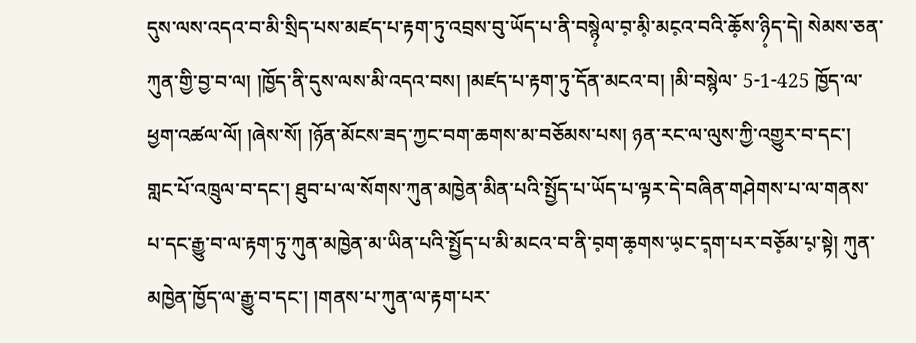དུས་ལས་འདའ་བ་མི་སྲིད་པས་མཛད་པ་རྟག་ཏུ་འབྲས་བུ་ཡོད་པ་ནི་བསྙེ༷ལ་བ༷་མི༷་མང༷འ་བའི་ཆོ༷ས་ཉི༷ད་དེ། སེམས་ཅན་ཀུན་གྱི་བྱ་བ་ལ། །ཁྱོད་ནི་དུས་ལས་མི་འདའ་བས། །མཛད་པ་རྟག་ཏུ་དོན་མངའ་བ། །མི་བསྙེལ་ 5-1-425 ཁྱོད་ལ་ཕྱག་འཚལ་ལོ། །ཞེས་སོ། །ཉོན་མོངས་ཟད་ཀྱང་བག་ཆགས་མ་བཅོམས་པས། ཉན་རང་ལ་ལུས་ཀྱི་འགྱུར་བ་དང་། གླང་པོ་འཁྲུལ་བ་དང་། ཐུབ་པ་ལ་སོགས་ཀུན་མཁྱེན་མིན་པའི་སྤྱོད་པ་ཡོད་པ་ལྟར་དེ་བཞིན་གཤེགས་པ་ལ་གནས་པ་དང་རྒྱུ་བ་ལ་རྟག་ཏུ་ཀུན་མཁྱེན་མ་ཡིན་པའི་སྤྱོད་པ་མི་མངའ་བ་ནི་བ༷ག་ཆ༷གས་ཡ༷ང་ད༷ག་པར་བཅོ༷མ་པ༷་སྟེ། ཀུན་མཁྱེན་ཁྱོད་ལ་རྒྱུ་བ་དང་། །གནས་པ་ཀུན་ལ་རྟག་པར་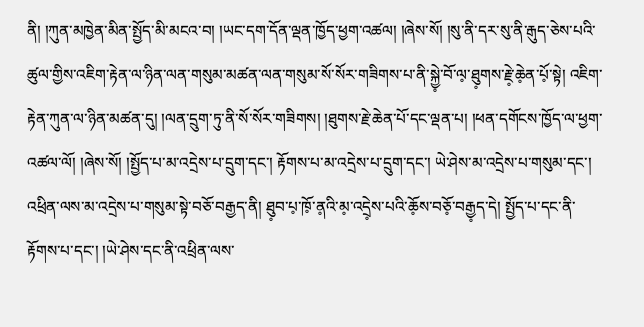ནི། །ཀུན་མཁྱེན་མིན་སྤྱོད་མི་མངའ་བ། །ཡང་དག་དོན་ལྡན་ཁྱོད་ཕྱག་འཚལ། །ཞེས་སོ། །སུ་ནི་དར་སུ་ནི་རྒུད་ཅེས་པའི་ཚུལ་གྱིས་འཇིག་རྟེན་ལ་ཉིན་ལན་གསུམ་མཚན་ལན་གསུམ་སོ་སོར་གཟིགས་པ་ནི་སྐྱེ༷་བོ་ལ༷་ཐུ༷གས་རྗེ༷་ཆེ༷ན་པོ༷་སྟེ། འཇིག་རྟེན་ཀུན་ལ་ཉིན་མཚན་དུ། །ལན་དྲུག་ཏུ་ནི་སོ་སོར་གཟིགས། །ཐུགས་རྗེ་ཆེན་པོ་དང་ལྡན་པ། །ཕན་དགོངས་ཁྱོད་ལ་ཕྱག་འཚལ་ལོ། །ཞེས་སོ། །སྤྱོད་པ་མ་འདྲེས་པ་དྲུག་དང་། རྟོགས་པ་མ་འདྲེས་པ་དྲུག་དང་། ཡེ་ཤེས་མ་འདྲེས་པ་གསུམ་དང་། འཕྲིན་ལས་མ་འདྲེས་པ་གསུམ་སྟེ་བཅོ་བརྒྱད་ནི། ཐུ༷བ་པ༷་ཁོ༷་ན༷འི་མ༷་འདྲེ༷ས་པའི་ཆོ༷ས་བཅོ༷་བརྒྱ༷ད་དེ། སྤྱོད་པ་དང་ནི་རྟོགས་པ་དང་། །ཡེ་ཤེས་དང་ནི་འཕྲིན་ལས་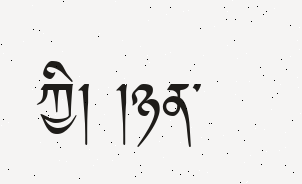ཀྱི། །ཉན་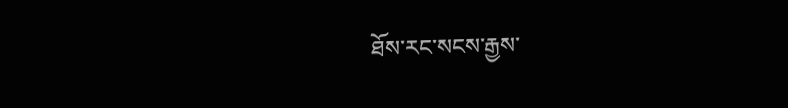ཐོས་རང་སངས་རྒྱས་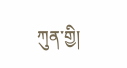ཀུན་གྱི།